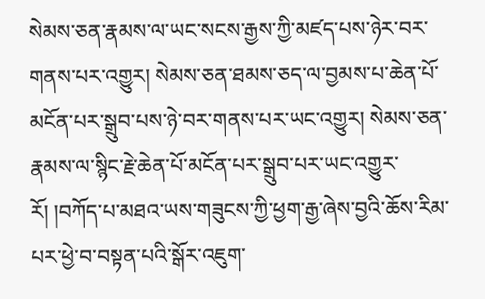སེམས་ཅན་རྣམས་ལ་ཡང་སངས་རྒྱས་ཀྱི་མཛད་པས་ཉེར་བར་གནས་པར་འགྱུར། སེམས་ཅན་ཐམས་ཅད་ལ་བྱམས་པ་ཆེན་པོ་མངོན་པར་སྒྲུབ་པས་ཉེ་བར་གནས་པར་ཡང་འགྱུར། སེམས་ཅན་རྣམས་ལ་སྙིང་རྗེ་ཆེན་པོ་མངོན་པར་སྒྲུབ་པར་ཡང་འགྱུར་རོ། །བཀོད་པ་མཐའ་ཡས་གཟུངས་ཀྱི་ཕྱག་རྒྱ་ཞེས་བྱའི་ཆོས་རིམ་པར་ཕྱེ་བ་བསྟན་པའི་སྒོར་འཇུག་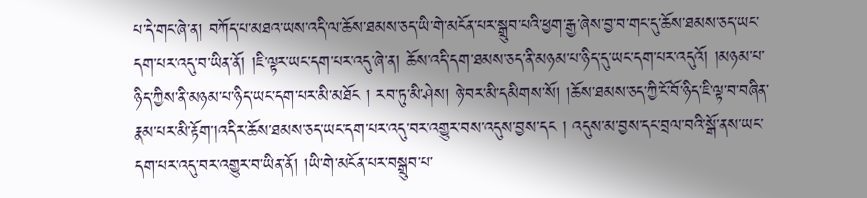པ་དེ་གང་ཞེ་ན། བཀོད་པ་མཐའ་ཡས་འདི་ལ་ཆོས་ཐམས་ཅད་ཡི་གེ་མངོན་པར་སྒྲུབ་པའི་ཕྱག་རྒྱ་ཞེས་བྱ་བ་གང་དུ་ཆོས་ཐམས་ཅད་ཡང་དག་པར་འདུ་བ་ཡིན་ནོ། །ཇི་ལྟར་ཡང་དག་པར་འདུ་ཞེ་ན། ཆོས་འདི་དག་ཐམས་ཅད་ནི་མཉམ་པ་ཉིད་དུ་ཡང་དག་པར་འདུའོ། །མཉམ་པ་ཉིད་ཀྱིས་ནི་མཉམ་པ་ཉིད་ཡང་དག་པར་མི་མཐོང ། རབ་ཏུ་མི་ཤེས། ཉེ་བར་མི་དམིགས་སོ། །ཆོས་ཐམས་ཅད་ཀྱི་ངོ་བོ་ཉིད་ཇི་ལྟ་བ་བཞིན་རྣམ་པར་མི་རྟོག་།འདིར་ཆོས་ཐམས་ཅད་ཡང་དག་པར་འདུ་བར་འགྱུར་བས་འདུས་བྱས་དང ། འདུས་མ་བྱས་དང་བྲལ་བའི་སྒོ་ནས་ཡང་དག་པར་འདུ་བར་འགྱུར་བ་ཡིན་ནོ། །ཡི་གེ་མངོན་པར་བསྒྲུབ་པ་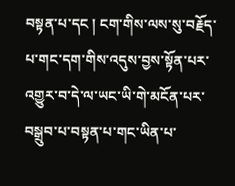བསྟན་པ་དང ། ངག་གིས་ལས་སུ་བརྗོད་པ་གང་དག་གིས་འདུས་བྱས་སྟོན་པར་འགྱུར་བ་དེ་ལ་ཡང་ཡི་གེ་མངོན་པར་བསྒྲུབ་པ་བསྟན་པ་གང་ཡིན་པ་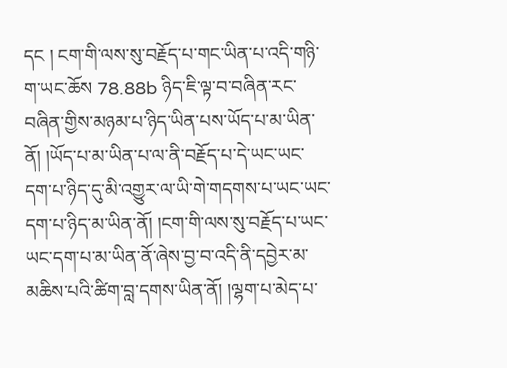དང ། ངག་གི་ལས་སུ་བརྗོད་པ་གང་ཡིན་པ་འདི་གཉི་ག་ཡང་ཆོས 78.88b ཉིད་ཇི་ལྟ་བ་བཞིན་རང་བཞིན་གྱིས་མཉམ་པ་ཉིད་ཡིན་པས་ཡོད་པ་མ་ཡིན་ནོ། །ཡོད་པ་མ་ཡིན་པ་ལ་ནི་བརྗོད་པ་དེ་ཡང་ཡང་དག་པ་ཉིད་དུ་མི་འགྱུར་ལ་ཡི་གེ་གདགས་པ་ཡང་ཡང་དག་པ་ཉིད་མ་ཡིན་ནོ། །ངག་གི་ལས་སུ་བརྗོད་པ་ཡང་ཡང་དག་པ་མ་ཡིན་ནོ་ཞེས་བྱ་བ་འདི་ནི་དབྱེར་མ་མཆིས་པའི་ཚིག་བླ་དགས་ཡིན་ནོ། །ལྷག་པ་མེད་པ་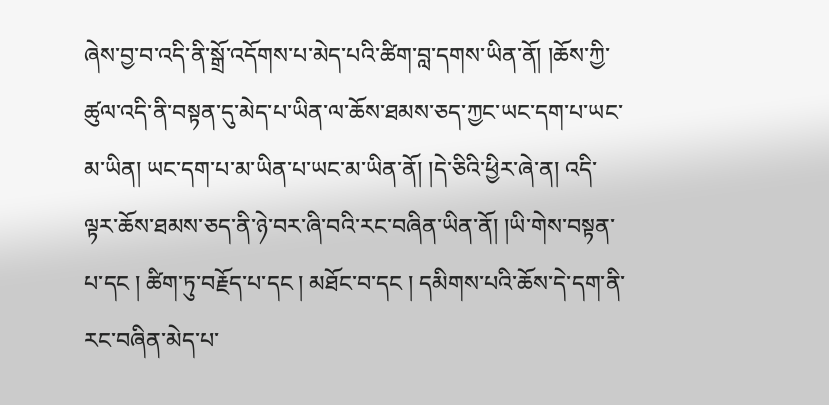ཞེས་བྱ་བ་འདི་ནི་སྒྲོ་འདོགས་པ་མེད་པའི་ཚིག་བླ་དགས་ཡིན་ནོ། །ཆོས་ཀྱི་ཚུལ་འདི་ནི་བསྟན་དུ་མེད་པ་ཡིན་ལ་ཆོས་ཐམས་ཅད་ཀྱང་ཡང་དག་པ་ཡང་མ་ཡིན། ཡང་དག་པ་མ་ཡིན་པ་ཡང་མ་ཡིན་ནོ། །དེ་ཅིའི་ཕྱིར་ཞེ་ན། འདི་ལྟར་ཆོས་ཐམས་ཅད་ནི་ཉེ་བར་ཞི་བའི་རང་བཞིན་ཡིན་ནོ། །ཡི་གེས་བསྟན་པ་དང ། ཚིག་ཏུ་བརྗོད་པ་དང ། མཐོང་བ་དང ། དམིགས་པའི་ཆོས་དེ་དག་ནི་རང་བཞིན་མེད་པ་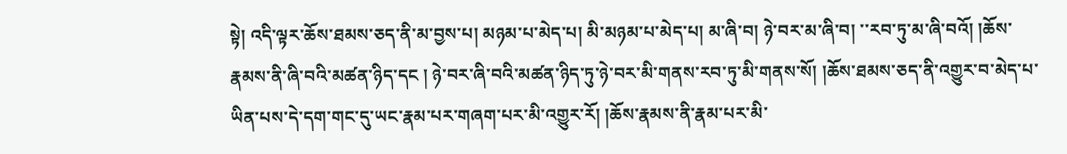སྟེ། འདི་ལྟར་ཆོས་ཐམས་ཅད་ནི་མ་བྱས་པ། མཉམ་པ་མེད་པ། མི་མཉམ་པ་མེད་པ། མ་ཞི་བ། ཉེ་བར་མ་ཞི་བ། ་་རབ་ཏུ་མ་ཞི་བའོ། །ཆོས་རྣམས་ནི་ཞི་བའི་མཚན་ཉིད་དང ། ཉེ་བར་ཞི་བའི་མཚན་ཉིད་ཏུ་ཉེ་བར་མི་གནས་རབ་ཏུ་མི་གནས་སོ། །ཆོས་ཐམས་ཅད་ནི་འགྱུར་བ་མེད་པ་ཡིན་པས་དེ་དག་གང་དུ་ཡང་རྣམ་པར་གཞག་པར་མི་འགྱུར་རོ། །ཆོས་རྣམས་ནི་རྣམ་པར་མི་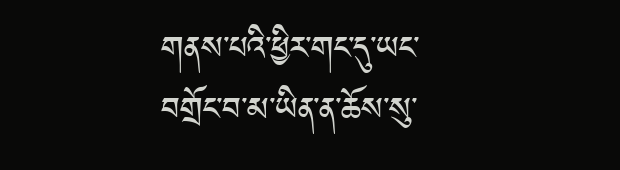གནས་པའི་ཕྱིར་གང་དུ་ཡང་བགྲོང་བ་མ་ཡིན་ན་ཆོས་སུ་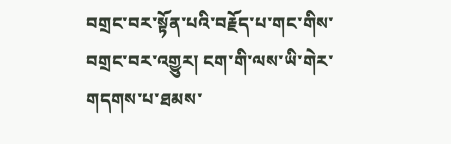བགྲང་བར་སྟོན་པའི་བརྗོད་པ་གང་གིས་བགྲང་བར་འགྱུར། ངག་གི་ལས་ཡི་གེར་གདགས་པ་ཐམས་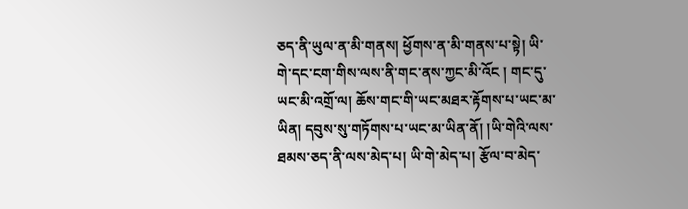ཅད་ནི་ཡུལ་ན་མི་གནས། ཕྱོགས་ན་མི་གནས་པ་སྟེ། ཡི་གེ་དང་ངག་གིས་ལས་ནི་གང་ནས་ཀྱང་མི་འོང ། གང་དུ་ཡང་མི་འགྲོ་ལ། ཆོས་གང་གི་ཡང་མཐར་རྟོགས་པ་ཡང་མ་ཡིན། དབུས་སུ་གཏོགས་པ་ཡང་མ་ཡིན་ནོ། །ཡི་གེའི་ལས་ཐམས་ཅད་ནི་ལས་མེད་པ། ཡི་གེ་མེད་པ། རྩོལ་བ་མེད་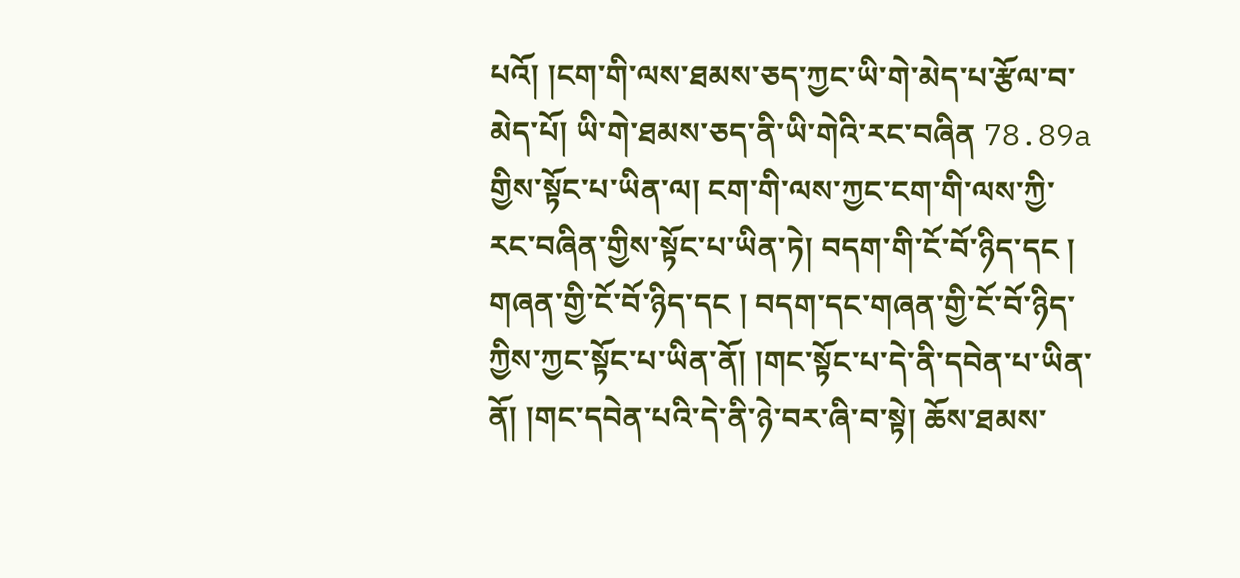པའོ། །ངག་གི་ལས་ཐམས་ཅད་ཀྱང་ཡི་གེ་མེད་པ་རྩོལ་བ་མེད་པོ། ཡི་གེ་ཐམས་ཅད་ནི་ཡི་གེའི་རང་བཞིན 78.89a གྱིས་སྟོང་པ་ཡིན་ལ། ངག་གི་ལས་ཀྱང་ངག་གི་ལས་ཀྱི་རང་བཞིན་གྱིས་སྟོང་པ་ཡིན་ཏེ། བདག་གི་ངོ་བོ་ཉིད་དང ། གཞན་གྱི་ངོ་བོ་ཉིད་དང ། བདག་དང་གཞན་གྱི་ངོ་བོ་ཉིད་ཀྱིས་ཀྱང་སྟོང་པ་ཡིན་ནོ། །གང་སྟོང་པ་དེ་ནི་དབེན་པ་ཡིན་ནོ། །གང་དབེན་པའི་དེ་ནི་ཉེ་བར་ཞི་བ་སྟེ། ཆོས་ཐམས་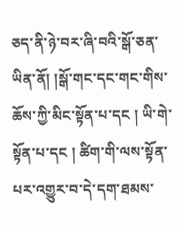ཅད་ནི་ཉེ་བར་ཞི་བའི་སྒོ་ཅན་ཡིན་ནོ། །སྒོ་གང་དང་གང་གིས་ཆོས་ཀྱི་མིང་སྟོན་པ་དང ། ཡི་གེ་སྟོན་པ་དང ། ཚིག་གི་ལས་སྟོན་པར་འགྱུར་བ་དེ་དག་ཐམས་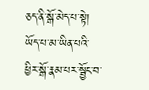ཅད་ནི་སྒོ་མེད་པ་སྟེ། ཡོད་པ་མ་ཡིན་པའི་ཕྱིར་སྒོ་རྣམ་པར་སྦྱོང་བ་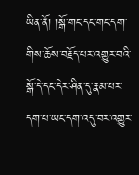ཡིན་ནོ། །སྒོ་གང་དང་གང་དག་གིས་ཆོས་བརྗོད་པར་འགྱུར་བའི་སྒོ་དེ་དང་དེར་ཤིན་དུ་རྣམ་པར་དག་པ་ཡང་དག་འདུ་བར་འགྱུར་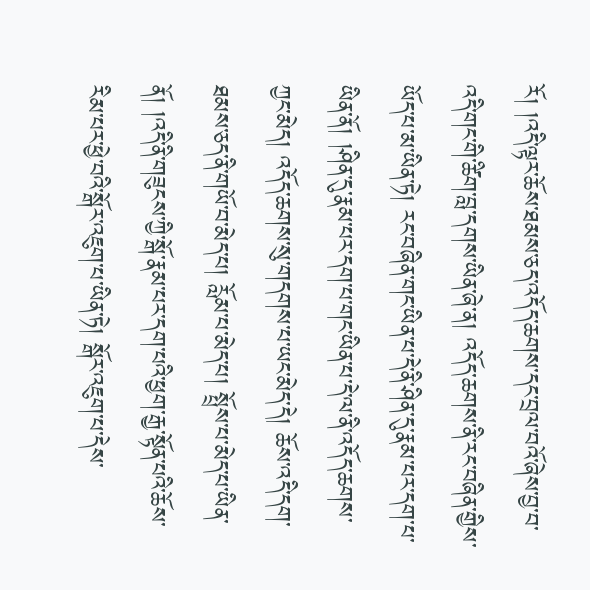རོ། །འདི་ལྟར་ཆོས་ཐམས་ཅད་འདོད་ཆགས་དང་བྲལ་བའོ་ཞེས་བྱ་བ་འདི་གང་གི་ཚིག་བླ་དགས་ཡིན་ཞེ་ན། འདོད་ཆགས་ནི་རང་བཞིན་གྱིས་ཡོད་པ་མ་ཡིན་ཏེ། རང་བཞིན་གང་ཡིན་པ་དེ་ནི་ཤིན་དུ་རྣམ་པར་དག་པ་ཡིན་ནོ། །ཤིན་དུ་རྣམ་པར་དག་པ་གང་ཡིན་པ་དེ་ལ་ནི་འདོད་ཆགས་ཀྱང་མེད། འདོད་ཆགས་སུ་གདགས་པ་ཡང་མེད་དེ། ཆོས་འདི་དག་ཐམས་ཅད་ནི་གཡོ་བ་མེད་པ། རློམ་པ་མེད་པ། སྤྲོས་པ་མེད་པ་ཡིན་ནོ། །འདི་ནི་གཟུངས་ཀྱི་སྒོ་རྣམ་པར་དག་པའི་ཕྱག་རྒྱ་སྟོན་པའི་ཆོས་རིམ་པར་ཕྱེ་བའི་སྒོར་འཇུག་པ་ཡིན་ཏེ། སྒོར་འཇུག་པ་དེས་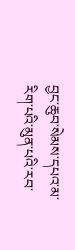བྱང་ཆུབ་སེམས་དཔའ་མ་རིག་པའི་མུན་པའི་རབ་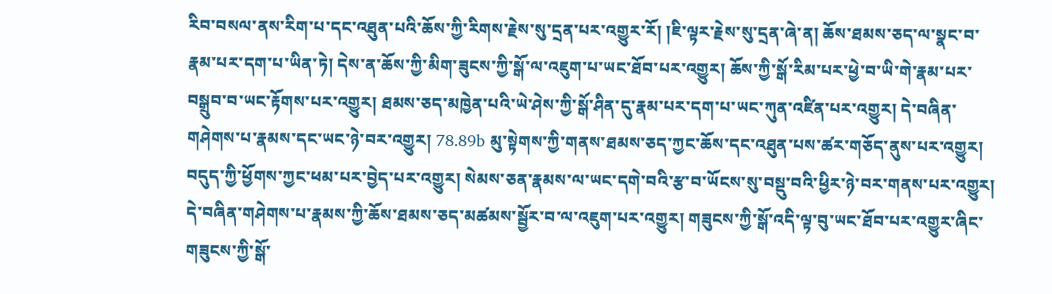རིབ་བསལ་ནས་རིག་པ་དང་འཐུན་པའི་ཆོས་ཀྱི་རིགས་རྗེས་སུ་དྲན་པར་འགྱུར་རོ། །ཇི་ལྟར་རྗེས་སུ་དྲན་ཞེ་ན། ཆོས་ཐམས་ཅད་ལ་སྣང་བ་རྣམ་པར་དག་པ་ཡིན་ཏེ། དེས་ན་ཆོས་ཀྱི་མིག་ཟུངས་ཀྱི་སྒོ་ལ་འཇུག་པ་ཡང་ཐོབ་པར་འགྱུར། ཆོས་ཀྱི་སྒོ་རིམ་པར་ཕྱེ་བ་ཡི་གེ་རྣམ་པར་བསྒྲུབ་བ་ཡང་རྟོགས་པར་འགྱུར། ཐམས་ཅད་མཁྱེན་པའི་ཡེ་ཤེས་ཀྱི་སྒོ་ཤིན་དུ་རྣམ་པར་དག་པ་ཡང་ཀུན་འཛིན་པར་འགྱུར། དེ་བཞིན་གཤེགས་པ་རྣམས་དང་ཡང་ཉེ་བར་འགྱུར། 78.89b མུ་སྟེགས་ཀྱི་གནས་ཐམས་ཅད་ཀྱང་ཆོས་དང་འཐུན་པས་ཚར་གཅོད་ནུས་པར་འགྱུར། བདུད་ཀྱི་ཕྱོགས་ཀྱང་ཕམ་པར་བྱེད་པར་འགྱུར། སེམས་ཅན་རྣམས་ལ་ཡང་དགེ་བའི་རྩ་བ་ཡོངས་སུ་བསྡུ་བའི་ཕྱིར་ཉེ་བར་གནས་པར་འགྱུར། དེ་བཞིན་གཤེགས་པ་རྣམས་ཀྱི་ཆོས་ཐམས་ཅད་མཚམས་སྦྱོར་བ་ལ་འཇུག་པར་འགྱུར། གཟུངས་ཀྱི་སྒོ་འདི་ལྟ་བུ་ཡང་ཐོབ་པར་འགྱུར་ཞིང་གཟུངས་ཀྱི་སྒོ་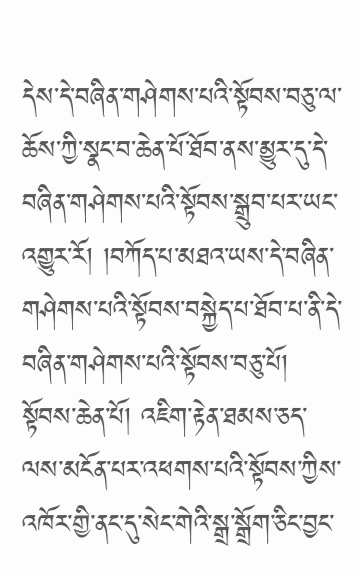དེས་དེ་བཞིན་གཤེགས་པའི་སྟོབས་བཅུ་ལ་ཆོས་ཀྱི་སྣང་བ་ཆེན་པོ་ཐོབ་ནས་མྱུར་དུ་དེ་བཞིན་གཤེགས་པའི་སྟོབས་སྒྲུབ་པར་ཡང་འགྱུར་རོ། །བཀོད་པ་མཐའ་ཡས་དེ་བཞིན་གཤེགས་པའི་སྟོབས་བསྐྱེད་པ་ཐོབ་པ་ནི་དེ་བཞིན་གཤེགས་པའི་སྟོབས་བཅུ་པོ། སྟོབས་ཆེན་པོ། འཇིག་རྟེན་ཐམས་ཅད་ལས་མངོན་པར་འཕགས་པའི་སྟོབས་ཀྱིས་འཁོར་གྱི་ནང་དུ་སེང་གེའི་སྒྲ་སྒྲོག་ཅིང་བྱང་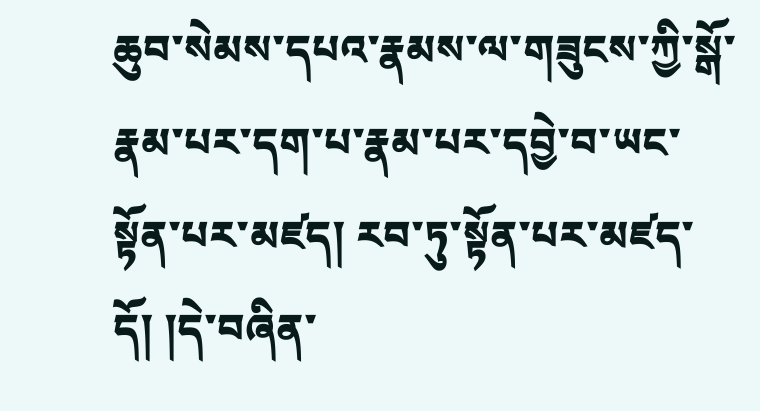ཆུབ་སེམས་དཔའ་རྣམས་ལ་གཟུངས་ཀྱི་སྒོ་རྣམ་པར་དག་པ་རྣམ་པར་དབྱེ་བ་ཡང་སྟོན་པར་མཛད། རབ་ཏུ་སྟོན་པར་མཛད་དོ། །དེ་བཞིན་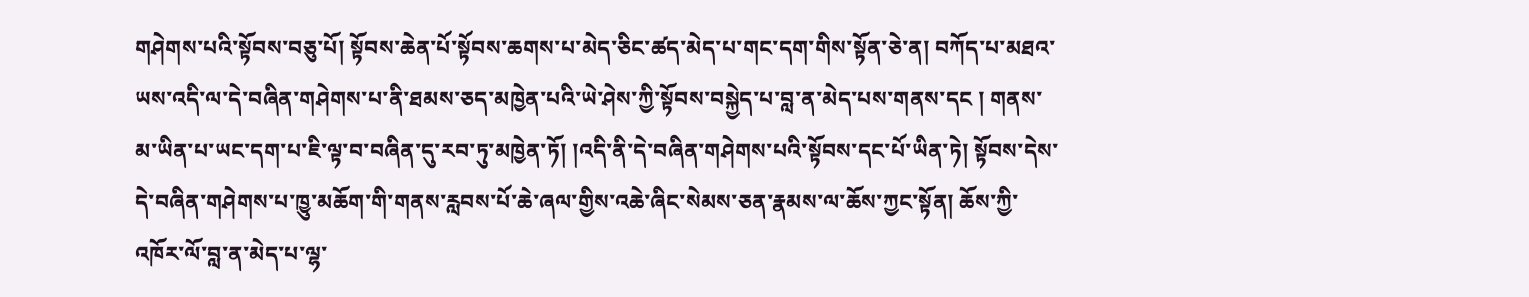གཤེགས་པའི་སྟོབས་བཅུ་པོ། སྟོབས་ཆེན་པོ་སྟོབས་ཆགས་པ་མེད་ཅིང་ཚད་མེད་པ་གང་དག་གིས་སྟོན་ཅེ་ན། བཀོད་པ་མཐའ་ཡས་འདི་ལ་དེ་བཞིན་གཤེགས་པ་ནི་ཐམས་ཅད་མཁྱེན་པའི་ཡེ་ཤེས་ཀྱི་སྟོབས་བསྐྱེད་པ་བླ་ན་མེད་པས་གནས་དང ། གནས་མ་ཡིན་པ་ཡང་དག་པ་ཇི་ལྟ་བ་བཞིན་དུ་རབ་ཏུ་མཁྱེན་ཏོ། །འདི་ནི་དེ་བཞིན་གཤེགས་པའི་སྟོབས་དང་པོ་ཡིན་ཏེ། སྟོབས་དེས་དེ་བཞིན་གཤེགས་པ་ཁྱུ་མཆོག་གི་གནས་རླབས་པོ་ཆེ་ཞལ་གྱིས་འཆེ་ཞིང་སེམས་ཅན་རྣམས་ལ་ཆོས་ཀྱང་སྟོན། ཆོས་ཀྱི་འཁོར་ལོ་བླ་ན་མེད་པ་ལྷ་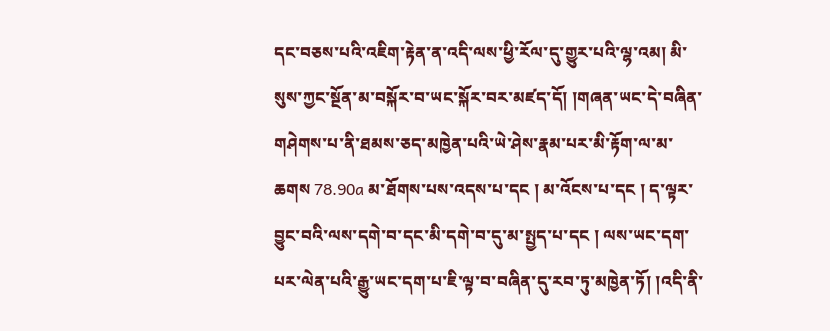དང་བཅས་པའི་འཇིག་རྟེན་ན་འདི་ལས་ཕྱི་རོལ་དུ་གྱུར་པའི་ལྷ་འམ། མི་སུས་ཀྱང་སྔོན་མ་བསྐོར་བ་ཡང་སྐོར་བར་མཛད་དོ། །གཞན་ཡང་དེ་བཞིན་གཤེགས་པ་ནི་ཐམས་ཅད་མཁྱེན་པའི་ཡེ་ཤེས་རྣམ་པར་མི་རྟོག་ལ་མ་ཆགས 78.90a མ་ཐོགས་པས་འདས་པ་དང ། མ་འོངས་པ་དང ། ད་ལྟར་བྱུང་བའི་ལས་དགེ་བ་དང་མི་དགེ་བ་དུ་མ་སྤྱད་པ་དང ། ལས་ཡང་དག་པར་ལེན་པའི་རྒྱུ་ཡང་དག་པ་ཇི་ལྟ་བ་བཞིན་དུ་རབ་ཏུ་མཁྱེན་ཏོ། །འདི་ནི་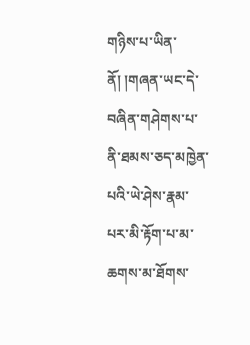གཉིས་པ་ཡིན་ནོ། །གཞན་ཡང་དེ་བཞིན་གཤེགས་པ་ནི་ཐམས་ཅད་མཁྱེན་པའི་ཡེ་ཤེས་རྣམ་པར་མི་རྟོག་པ་མ་ཆགས་མ་ཐོགས་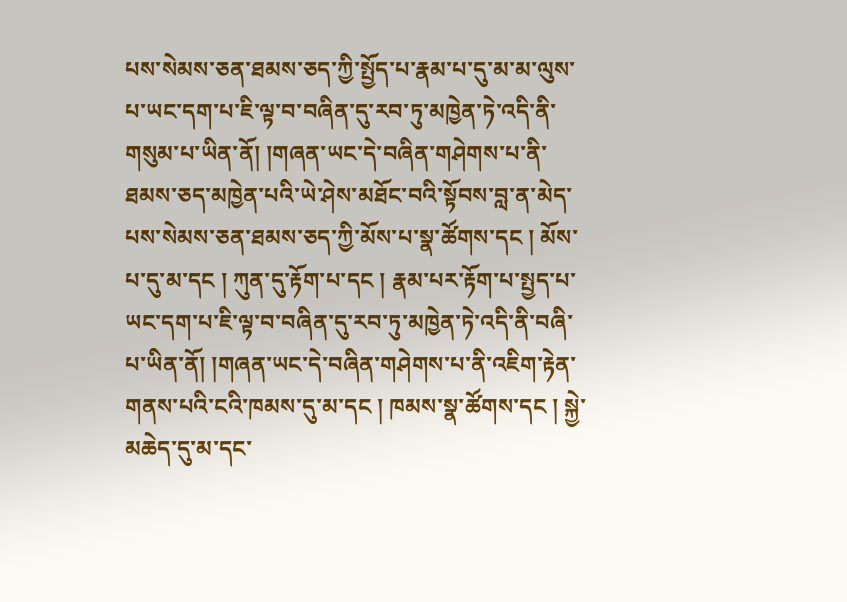པས་སེམས་ཅན་ཐམས་ཅད་ཀྱི་སྤྱོད་པ་རྣམ་པ་དུ་མ་མ་ལུས་པ་ཡང་དག་པ་ཇི་ལྟ་བ་བཞིན་དུ་རབ་ཏུ་མཁྱེན་ཏེ་འདི་ནི་གསུམ་པ་ཡིན་ནོ། །གཞན་ཡང་དེ་བཞིན་གཤེགས་པ་ནི་ཐམས་ཅད་མཁྱེན་པའི་ཡེ་ཤེས་མཐོང་བའི་སྟོབས་བླ་ན་མེད་པས་སེམས་ཅན་ཐམས་ཅད་ཀྱི་མོས་པ་སྣ་ཚོགས་དང ། མོས་པ་དུ་མ་དང ། ཀུན་དུ་རྟོག་པ་དང ། རྣམ་པར་རྟོག་པ་སྤྱད་པ་ཡང་དག་པ་ཇི་ལྟ་བ་བཞིན་དུ་རབ་ཏུ་མཁྱེན་ཏེ་འདི་ནི་བཞི་པ་ཡིན་ནོ། །གཞན་ཡང་དེ་བཞིན་གཤེགས་པ་ནི་འཇིག་རྟེན་གནས་པའི་ངའི་ཁམས་དུ་མ་དང ། ཁམས་སྣ་ཚོགས་དང ། སྐྱེ་མཆེད་དུ་མ་དང་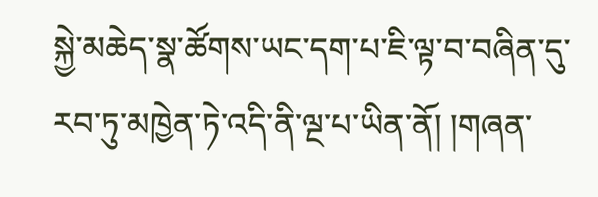སྐྱེ་མཆེད་སྣ་ཚོགས་ཡང་དག་པ་ཇི་ལྟ་བ་བཞིན་དུ་རབ་ཏུ་མཁྱེན་ཏེ་འདི་ནི་ལྔ་པ་ཡིན་ནོ། །གཞན་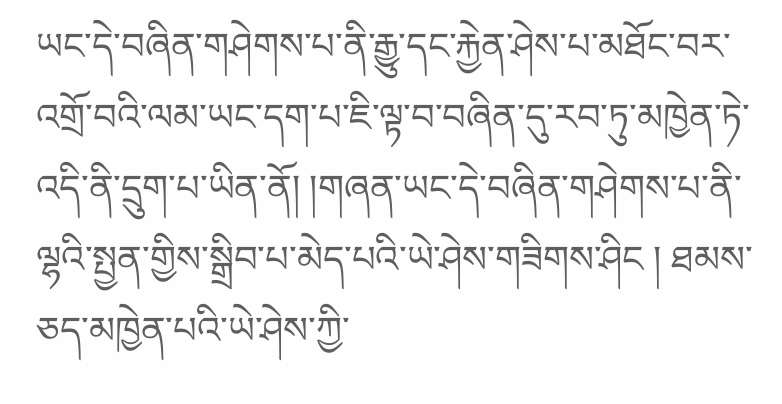ཡང་དེ་བཞིན་གཤེགས་པ་ནི་རྒྱུ་དང་རྐྱེན་ཤེས་པ་མཐོང་བར་འགྲོ་བའི་ལམ་ཡང་དག་པ་ཇི་ལྟ་བ་བཞིན་དུ་རབ་ཏུ་མཁྱེན་ཏེ་འདི་ནི་དྲུག་པ་ཡིན་ནོ། །གཞན་ཡང་དེ་བཞིན་གཤེགས་པ་ནི་ལྷའི་སྤྱན་གྱིས་སྒྲིབ་པ་མེད་པའི་ཡེ་ཤེས་གཟིགས་ཤིང ། ཐམས་ཅད་མཁྱེན་པའི་ཡེ་ཤེས་ཀྱི་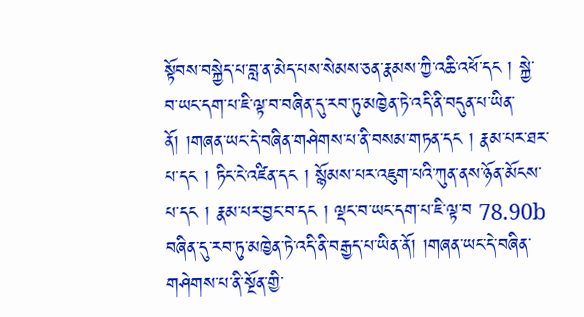སྟོབས་བསྐྱེད་པ་བླ་ན་མེད་པས་སེམས་ཅན་རྣམས་ཀྱི་འཆི་འཕོ་དང ། སྐྱེ་བ་ཡང་དག་པ་ཇི་ལྟ་བ་བཞིན་དུ་རབ་ཏུ་མཁྱེན་ཏེ་འདི་ནི་བདུན་པ་ཡིན་ནོ། །གཞན་ཡང་དེ་བཞིན་གཤེགས་པ་ནི་བསམ་གཏན་དང ། རྣམ་པར་ཐར་པ་དང ། ཏིང་ངེ་འཛིན་དང ། སྙོམས་པར་འཇུག་པའི་ཀུན་ནས་ཉོན་མོངས་པ་དང ། རྣམ་པར་བྱང་བ་དང ། ལྡང་བ་ཡང་དག་པ་ཇི་ལྟ་བ 78.90b བཞིན་དུ་རབ་ཏུ་མཁྱེན་ཏེ་འདི་ནི་བརྒྱད་པ་ཡིན་ནོ། །གཞན་ཡང་དེ་བཞིན་གཤེགས་པ་ནི་སྔོན་གྱི་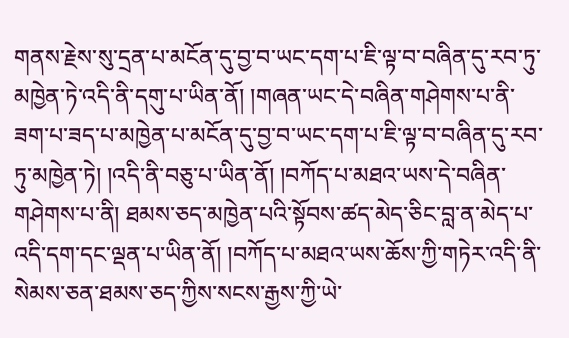གནས་རྗེས་སུ་དྲན་པ་མངོན་དུ་བྱ་བ་ཡང་དག་པ་ཇི་ལྟ་བ་བཞིན་དུ་རབ་ཏུ་མཁྱེན་ཏེ་འདི་ནི་དགུ་པ་ཡིན་ནོ། །གཞན་ཡང་དེ་བཞིན་གཤེགས་པ་ནི་ཟག་པ་ཟད་པ་མཁྱེན་པ་མངོན་དུ་བྱ་བ་ཡང་དག་པ་ཇི་ལྟ་བ་བཞིན་དུ་རབ་ཏུ་མཁྱེན་ཏེ། །འདི་ནི་བཅུ་པ་ཡིན་ནོ། །བཀོད་པ་མཐའ་ཡས་དེ་བཞིན་གཤེགས་པ་ནི། ཐམས་ཅད་མཁྱེན་པའི་སྟོབས་ཚད་མེད་ཅིང་བླ་ན་མེད་པ་འདི་དག་དང་ལྡན་པ་ཡིན་ནོ། །བཀོད་པ་མཐའ་ཡས་ཆོས་ཀྱི་གཏེར་འདི་ནི་སེམས་ཅན་ཐམས་ཅད་ཀྱིས་སངས་རྒྱས་ཀྱི་ཡེ་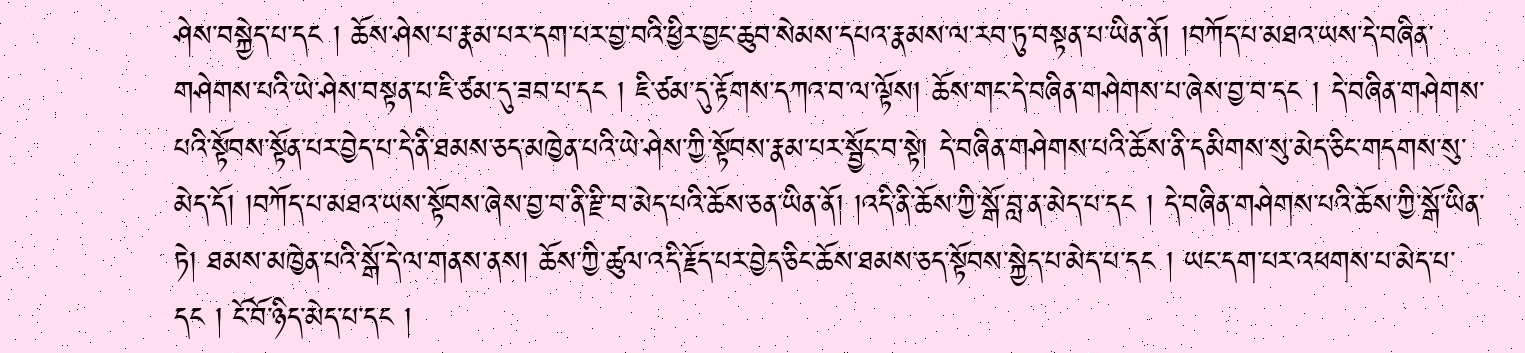ཤེས་བསྐྱེད་པ་དང ། ཆོས་ཤེས་པ་རྣམ་པར་དག་པར་བྱ་བའི་ཕྱིར་བྱང་ཆུབ་སེམས་དཔའ་རྣམས་ལ་རབ་ཏུ་བསྟན་པ་ཡིན་ནོ། །བཀོད་པ་མཐའ་ཡས་དེ་བཞིན་གཤེགས་པའི་ཡེ་ཤེས་བསྟན་པ་ཇི་ཙམ་དུ་ཟབ་པ་དང ། ཇི་ཙམ་དུ་རྟོགས་དཀའ་བ་ལ་ལྟོས། ཆོས་གང་དེ་བཞིན་གཤེགས་པ་ཞེས་བྱ་བ་དང ། དེ་བཞིན་གཤེགས་པའི་སྟོབས་སྟོན་པར་བྱེད་པ་དེ་ནི་ཐམས་ཅད་མཁྱེན་པའི་ཡེ་ཤེས་ཀྱི་སྟོབས་རྣམ་པར་སྦྱོང་བ་སྟེ། དེ་བཞིན་གཤེགས་པའི་ཆོས་ནི་དམིགས་སུ་མེད་ཅིང་གདགས་སུ་མེད་དོ། །བཀོད་པ་མཐའ་ཡས་སྟོབས་ཞེས་བྱ་བ་ནི་རྫི་བ་མེད་པའི་ཆོས་ཅན་ཡིན་ནོ། །འདི་ནི་ཆོས་ཀྱི་སྒོ་བླ་ན་མེད་པ་དང ། དེ་བཞིན་གཤེགས་པའི་ཆོས་ཀྱི་སྒོ་ཡིན་ཏེ། ཐམས་མཁྱེན་པའི་སྒོ་དེ་ལ་གནས་ནས། ཆོས་ཀྱི་ཚུལ་འདི་རྗོད་པར་བྱེད་ཅིང་ཆོས་ཐམས་ཅད་སྟོབས་སྐྱེད་པ་མེད་པ་དང ། ཡང་དག་པར་འཕགས་པ་མེད་པ་དང ། ངོ་བོ་ཉིད་མེད་པ་དང །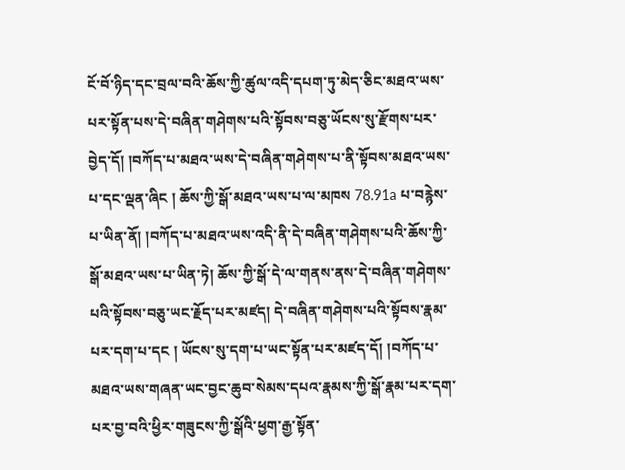ངོ་བོ་ཉིད་དང་བྲལ་བའི་ཆོས་ཀྱི་ཚུལ་འདི་དཔག་ཏུ་མེད་ཅིང་མཐའ་ཡས་པར་སྟོན་པས་དེ་བཞིན་གཤེགས་པའི་སྟོབས་བཅུ་ཡོངས་སུ་རྫོགས་པར་བྱེད་དོ། །བཀོད་པ་མཐའ་ཡས་དེ་བཞིན་གཤེགས་པ་ནི་སྟོབས་མཐའ་ཡས་པ་དང་ལྡན་ཞིང ། ཆོས་ཀྱི་སྒོ་མཐའ་ཡས་པ་ལ་མཁས 78.91a པ་བརྙེས་པ་ཡིན་ནོ། །བཀོད་པ་མཐའ་ཡས་འདི་ནི་དེ་བཞིན་གཤེགས་པའི་ཆོས་ཀྱི་སྒོ་མཐའ་ཡས་པ་ཡིན་ཏེ། ཆོས་ཀྱི་སྒོ་དེ་ལ་གནས་ནས་དེ་བཞིན་གཤེགས་པའི་སྟོབས་བཅུ་ཡང་རྗོད་པར་མཛད། དེ་བཞིན་གཤེགས་པའི་སྟོབས་རྣམ་པར་དག་པ་དང ། ཡོངས་སུ་དག་པ་ཡང་སྟོན་པར་མཛད་དོ། །བཀོད་པ་མཐའ་ཡས་གཞན་ཡང་བྱང་ཆུབ་སེམས་དཔའ་རྣམས་ཀྱི་སྒོ་རྣམ་པར་དག་པར་བྱ་བའི་ཕྱིར་གཟུངས་ཀྱི་སྒོའི་ཕྱག་རྒྱ་སྟོན་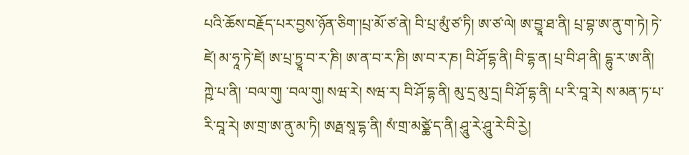པའི་ཆོས་བརྗོད་པར་བྱས་ཉོན་ཅིག་།པྲ་མོ་ཙ་ནེ། བི་པྲ་མུཾ་ཙ་ཏི། ཨ་ཙ་ལེ། ཨ་བྱཱ་ཐ་ནི། པྲ་བྷ་ཨ་ནུ་ག་ཏེ། ཏེ་ཛེ། མ་ཧཱ་ཏེ་ཛེ། ཨ་པྲ་ཏྱཱ་བ་ར་ཎི། ཨ་ན་བ་ར་ཎི། ཨ་བ་ར་ཎ། བི་ཤོ་དྷ་ནི། བི་དྷ་ན། པྲ་བི་ཤ་ནི། དྷུ་ར་ཨ་ནི། ཀྵེ་པ་ནི། ་བལ་གུ། ་བལ་གུ། སཝ་རེ། སཝ་ར། བི་ཤོ་དྷ་ནི། མུ་དྲ་མུ་དྲ། བི་ཤོ་དྷ་ནི། པ་རི་བཱ་རེ། ས་མན་ཏ་པ་རི་བཱ་རེ། ཨ་གྲ་ཨ་ནུ་མ་ཏི། ཨརྠ་སཱ་དྷ་ནི། སཾ་གྲ་མཙྪེ་ད་ནི། ཤཱུ་རེ་ཤཱུ་རེ་བི་རྱེ།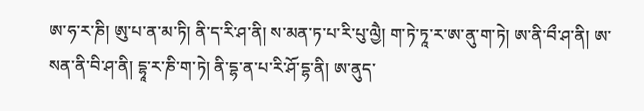ཨ་ཧ་ར་ཎི། ཨུ་པ་ན་མ་ཏི། ནི་ད་རི་ཤ་ནི། ས་མན་ཏ་པ་རི་པུ་ལྱཻ། ག་ཏེ་ཏཱ་ར་ཨ་ནུ་ག་ཏེ། ཨ་ནི་བྀ་ཤ་ནི། ཨ་སན་ནི་བི་ཤ་ནི། དྷཱ་ར་ཎི་ག་ཏེ། ནི་དྷ་ན་པ་རི་ཤོ་དྷ་ནི། ཨ་ནུད་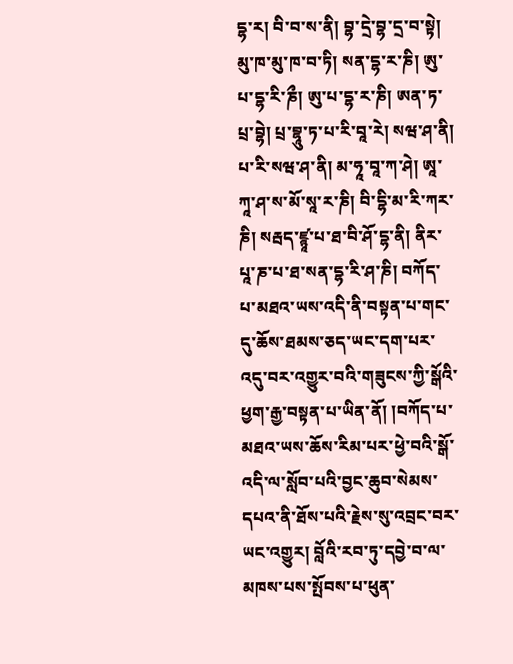དྷ་ར། བི་བ་ས་ནི། བྷ་དྲེ་བྷ་དྲ་བ་སྟེ། མུ་ཁ་མུ་ཁ་བ་ཏི། སན་དྷ་ར་ཎི། ཨུ་པ་དྷ་རི་ཎྀ། ཨུ་པ་དྷ་ར་ཎི། ཨན་ཏ་པྲ་བྷེ། པྲ་བྷཱུ་ཏ་པ་རི་བཱ་རེ། སཝ་ཤ་ནི། པ་རི་སཝ་ཤ་ནི། མ་ཧཱ་བཱ་ཀ་ཤེ། ཨཱ་ཀཱ་ཤ་ས་མོ་སཱ་ར་ཎི། བི་དྷི་མ་རི་ཀར་ཎི། སརྦད་ཛྙཱ་པ་ཐ་བི་ཤོ་དྷ་ནི། ནིར་པཱ་ཎ་པ་ཐ་སན་དྷ་རི་ཤ་ཎི། བཀོད་པ་མཐའ་ཡས་འདི་ནི་བསྟན་པ་གང་དུ་ཆོས་ཐམས་ཅད་ཡང་དག་པར་འདུ་བར་འགྱུར་བའི་གཟུངས་ཀྱི་སྒོའི་ཕྱག་རྒྱ་བསྟན་པ་ཡིན་ནོ། །བཀོད་པ་མཐའ་ཡས་ཆོས་རིམ་པར་ཕྱེ་བའི་སྒོ་འདི་ལ་སློབ་པའི་བྱང་ཆུབ་སེམས་དཔའ་ནི་ཐོས་པའི་རྗེས་སུ་འབྲང་བར་ཡང་འགྱུར། བློའི་རབ་ཏུ་དབྱེ་བ་ལ་མཁས་པས་སྤོབས་པ་ཕུན་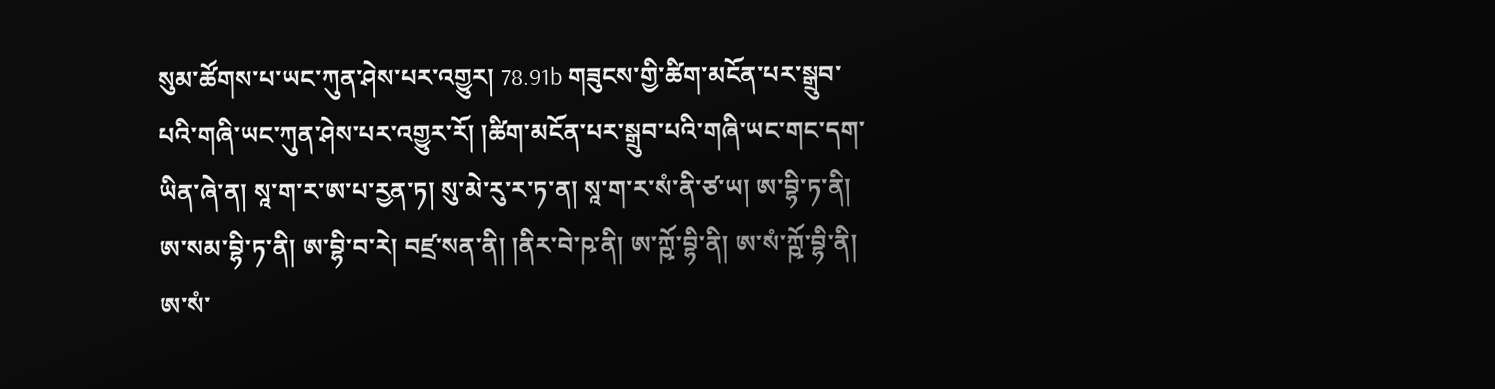སུམ་ཚོགས་པ་ཡང་ཀུན་ཤེས་པར་འགྱུར། 78.91b གཟུངས་གྱི་ཚིག་མངོན་པར་སྒྲུབ་པའི་གཞི་ཡང་ཀུན་ཤེས་པར་འགྱུར་རོ། །ཚིག་མངོན་པར་སྒྲུབ་པའི་གཞི་ཡང་གང་དག་ཡིན་ཞེ་ན། སཱ་ག་ར་ཨ་པ་རྱན་ཏ། སུ་མེ་རུ་ར་ཏ་ན། སཱ་ག་ར་སཾ་ནི་ཙ་ཡ། ཨ་བྷི་ཏ་ནི། ཨ་སམ་བྷི་ཏ་ནི། ཨ་བྷི་བ་རེ། བཛྲ་སན་ནི། །ནིར་བེ་ཥ་ནི། ཨ་ཀྵོ་བྷི་ནི། ཨ་སཾ་ཀྵོ་བྷི་ནི། ཨ་སཾ་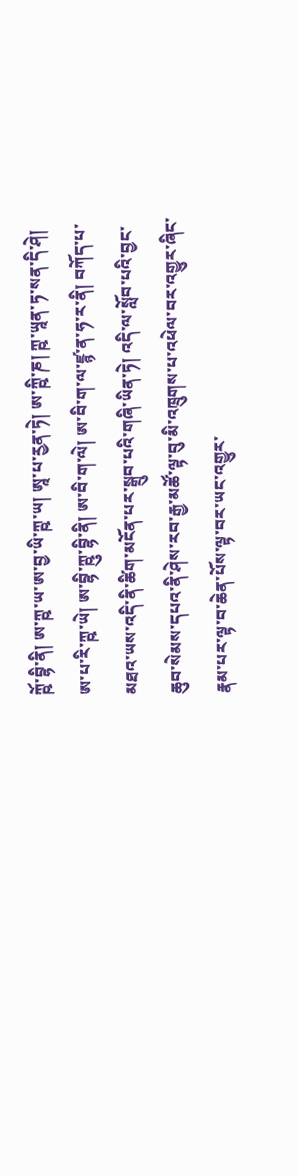ཀྵོ་བྷི་ནི། ཨ་ཀྵ་ཡ་ཨ་བྱ་ཡི་ཀྵ་ཡ། ཨཱ་པ་རྱན་ཏེ། ཨ་ཀྵི་ཎ། ཀྵ་ཡཱན་ཏ་སན་དི་ཤེ། ཨ་པ་རི་ཀྵ་ཡེ། ཨ་བྷི་ཀྵུ་བྷི་ནི། ཨ་བི་ག་ལེ། ཨ་བི་ག་ལ་ཛྙ་ན་ཧ་ར་ནི། བཀོད་པ་མཐའ་ཡས་འདི་ནི་ཚིག་མངོན་པར་སྒྲུབ་པའི་གཞི་ཡིན་ཏེ། འདི་ལ་སློབ་པའི་བྱང་ཆུབ་སེམས་དཔའ་ནི་ཤེས་རབ་རྒྱ་མཚོ་ལྟ་བུ་མི་འཁྲུགས་པ་འཕེལ་བར་འགྱུར་ཞིང་རྣམ་པར་ལྟ་བ་ཆེན་པོས་ལྟ་བར་ཡང་འགྱུར་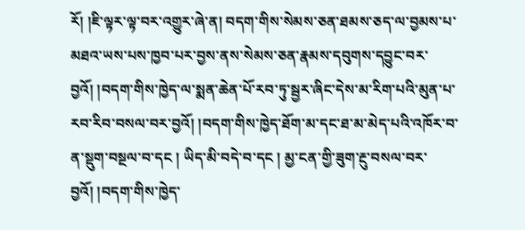རོ། །ཇི་ལྟར་ལྟ་བར་འགྱུར་ཞེ་ན། བདག་གིས་སེམས་ཅན་ཐམས་ཅད་ལ་བྱམས་པ་མཐའ་ཡས་པས་ཁྱབ་པར་བྱས་ནས་སེམས་ཅན་རྣམས་དབུགས་དབྱུང་བར་བྱའོ། །བདག་གིས་ཁྱེད་ལ་སྨན་ཆེན་པོ་རབ་ཏུ་སྦྱར་ཞིང་དེས་མ་རིག་པའི་མུན་པ་རབ་རིབ་བསལ་བར་བྱའོ། །བདག་གིས་ཁྱེད་ཐོག་མ་དང་ཐ་མ་མེད་པའི་འཁོར་བ་ན་སྡུག་བསྔལ་བ་དང ། ཡིད་མི་བདེ་བ་དང ། མྱ་ངན་གྱི་ཟུག་རྔུ་བསལ་བར་བྱའོ། །བདག་གིས་ཁྱེད་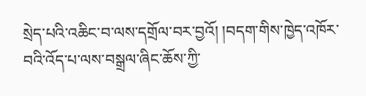སྲེད་པའི་འཆིང་བ་ལས་དགྲོལ་བར་བྱའོ། །བདག་གིས་ཁྱེད་འཁོར་བའི་འོད་པ་ལས་བསྒྲལ་ཞིང་ཆོས་ཀྱི་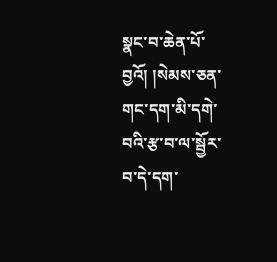སྣང་བ་ཆེན་པོ་བྱའོ། །སེམས་ཅན་གང་དག་མི་དགེ་བའི་རྩ་བ་ལ་སྦྱོར་བ་དེ་དག་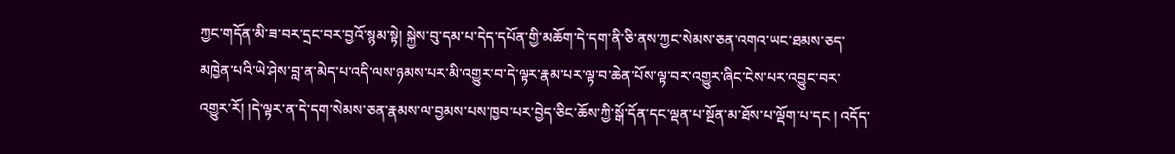ཀྱང་གདོན་མི་ཟ་བར་དྲང་བར་བྱའོ་སྙམ་སྟེ། སྐྱེས་བུ་དམ་པ་དེད་དཔོན་གྱི་མཆོག་དེ་དག་ནི་ཅི་ནས་ཀྱང་སེམས་ཅན་འགའ་ཡང་ཐམས་ཅད་མཁྱེན་པའི་ཡེ་ཤེས་བླ་ན་མེད་པ་འདི་ལས་ཉམས་པར་མི་འགྱུར་བ་དེ་ལྟར་རྣམ་པར་ལྟ་བ་ཆེན་པོས་ལྟ་བར་འགྱུར་ཞིང་ངེས་པར་འབྱུང་བར་འགྱུར་རོ། །དེ་ལྟར་ན་དེ་དག་སེམས་ཅན་རྣམས་ལ་བྱམས་པས་ཁྱབ་པར་བྱེད་ཅིང་ཆོས་ཀྱི་སྒོ་དོན་དང་ལྡན་པ་སྔོན་མ་ཐོས་པ་ལྡོག་པ་དང ། འདོད་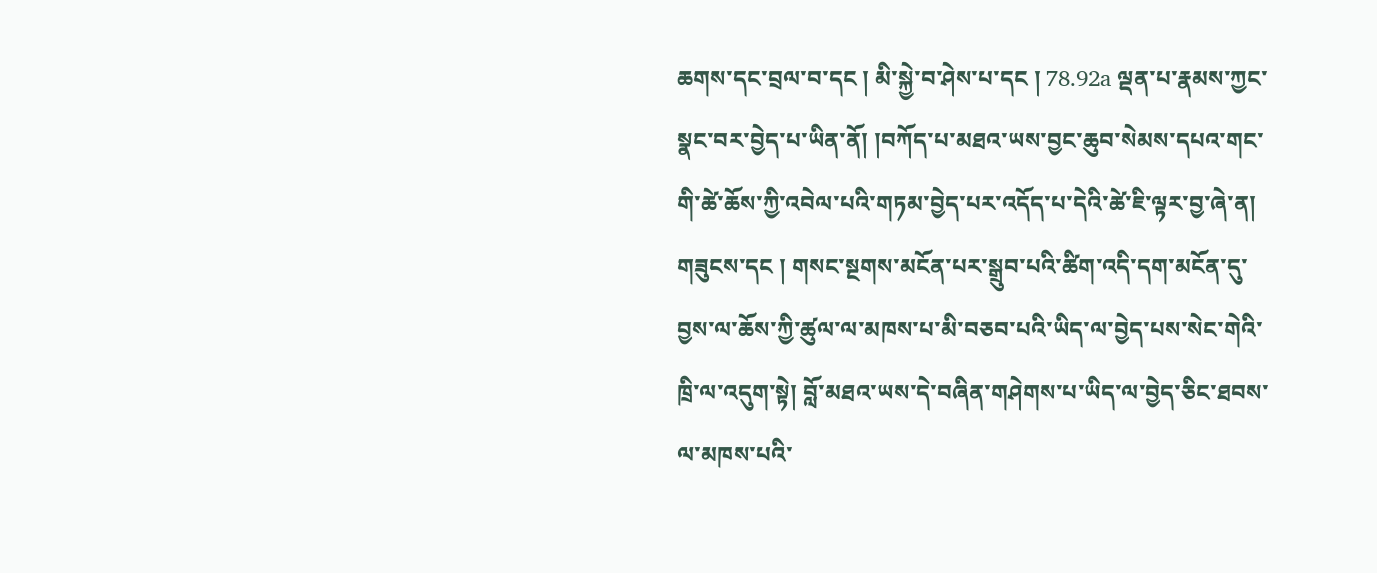ཆགས་དང་བྲལ་བ་དང ། མི་སྐྱེ་བ་ཤེས་པ་དང ། 78.92a ལྡན་པ་རྣམས་ཀྱང་སྣང་བར་བྱེད་པ་ཡིན་ནོ། །བཀོད་པ་མཐའ་ཡས་བྱང་ཆུབ་སེམས་དཔའ་གང་གི་ཚེ་ཆོས་ཀྱི་འབེལ་པའི་གཏམ་བྱེད་པར་འདོད་པ་དེའི་ཚེ་ཇི་ལྟར་བྱ་ཞེ་ན། གཟུངས་དང ། གསང་སྔགས་མངོན་པར་སྒྲུབ་པའི་ཚིག་འདི་དག་མངོན་དུ་བྱས་ལ་ཆོས་ཀྱི་ཚུལ་ལ་མཁས་པ་མི་བཅབ་པའི་ཡིད་ལ་བྱེད་པས་སེང་གེའི་ཁྲི་ལ་འདུག་སྟེ། བློ་མཐའ་ཡས་དེ་བཞིན་གཤེགས་པ་ཡིད་ལ་བྱེད་ཅིང་ཐབས་ལ་མཁས་པའི་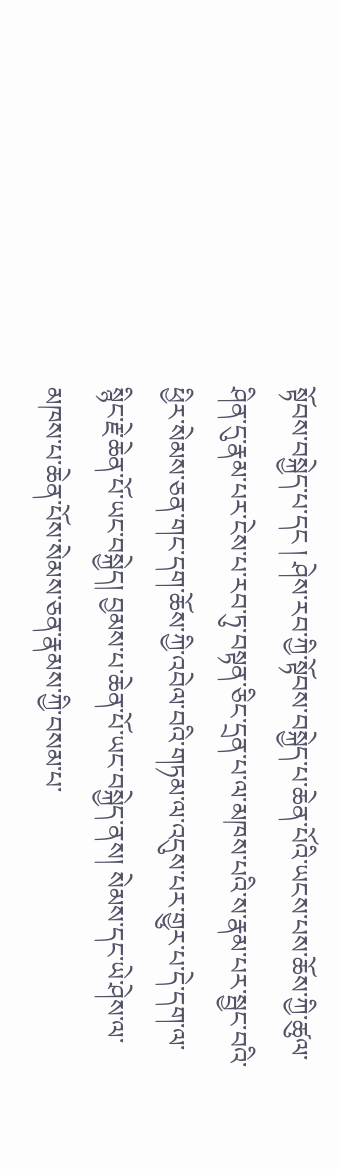སྟོབས་བསྐྱེད་པ་དང ། ཤེས་རབ་ཀྱི་སྟོབས་བསྐྱེད་པ་ཆེན་པོའི་ཡངས་པས་ཆོས་ཀྱི་ཚུལ་ཤིན་དུ་རྣམ་པར་ངེས་པ་རབ་ཏུ་བསྟན་ཅིང་དྲན་པ་ལ་མཁས་པའི་ས་རྣམ་པར་སྦྱང་བའི་ཕྱིར་སེམས་ཅན་གང་དག་ཆོས་ཀྱི་འབེལ་བའི་གཏམ་ལ་འདུས་པར་གྱུར་པ་དེ་དག་ལ་སྙིང་རྗེ་ཆེན་པོ་ཡང་བསྐྱེད། བྱམས་པ་ཆེན་པོ་ཡང་བསྐྱེད་ནས། སེམས་དང་ཡེ་ཤེས་ལ་མཁས་པ་ཆེན་པོས་སེམས་ཅན་རྣམས་ཀྱི་བསམ་པ་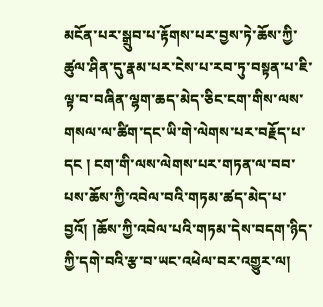མངོན་པར་སྒྲུབ་པ་རྟོགས་པར་བྱས་ཏེ་ཆོས་ཀྱི་ཚུལ་ཤིན་དུ་རྣམ་པར་ངེས་པ་རབ་ཏུ་བསྟན་པ་ཇི་ལྟ་བ་བཞིན་ལྷག་ཆད་མེད་ཅིང་ངག་གིས་ལས་གསལ་ལ་ཚིག་དང་ཡི་གེ་ལེགས་པར་བརྗོད་པ་དང ། ངག་གི་ལས་ལེགས་པར་གཏན་ལ་བབ་པས་ཆོས་ཀྱི་འབེལ་བའི་གཏམ་ཚད་མེད་པ་བྱའོ། །ཆོས་ཀྱི་འབེལ་པའི་གཏམ་དེས་བདག་ཉིད་ཀྱི་དགེ་བའི་རྩ་བ་ཡང་འཕེལ་བར་འགྱུར་ལ།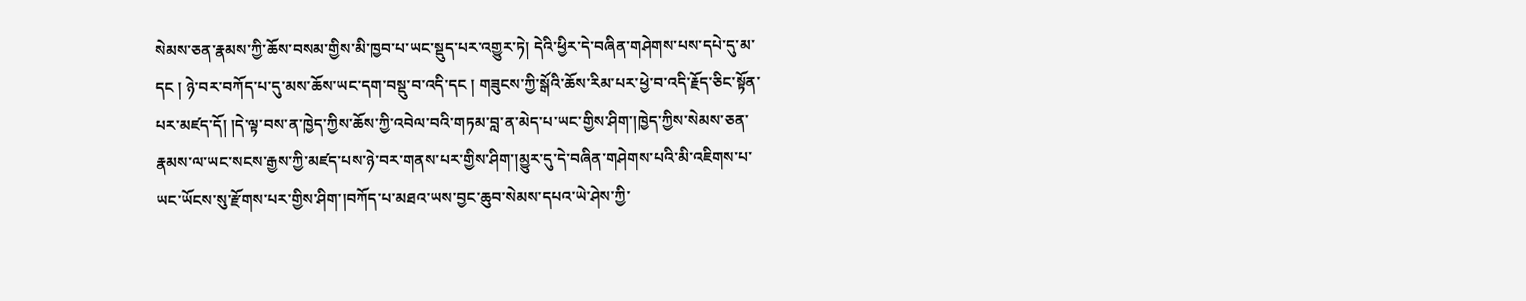སེམས་ཅན་རྣམས་ཀྱི་ཆོས་བསམ་གྱིས་མི་ཁྱབ་པ་ཡང་སྡུད་པར་འགྱུར་ཏེ། དེའི་ཕྱིར་དེ་བཞིན་གཤེགས་པས་དཔེ་དུ་མ་དང ། ཉེ་བར་བཀོད་པ་དུ་མས་ཆོས་ཡང་དག་བསྡུ་བ་འདི་དང ། གཟུངས་ཀྱི་སྒོའི་ཆོས་རིམ་པར་ཕྱེ་བ་འདི་རྗོད་ཅིང་སྟོན་པར་མཛད་དོ། །དེ་ལྟ་བས་ན་ཁྱེད་ཀྱིས་ཆོས་ཀྱི་འབེལ་བའི་གཏམ་བླ་ན་མེད་པ་ཡང་གྱིས་ཤིག་།ཁྱེད་ཀྱིས་སེམས་ཅན་རྣམས་ལ་ཡང་སངས་རྒྱས་ཀྱི་མཛད་པས་ཉེ་བར་གནས་པར་གྱིས་ཤིག་།མྱུར་དུ་དེ་བཞིན་གཤེགས་པའི་མི་འཇིགས་པ་ཡང་ཡོངས་སུ་རྫོགས་པར་གྱིས་ཤིག་།བཀོད་པ་མཐའ་ཡས་བྱང་ཆུབ་སེམས་དཔའ་ཡེ་ཤེས་ཀྱི་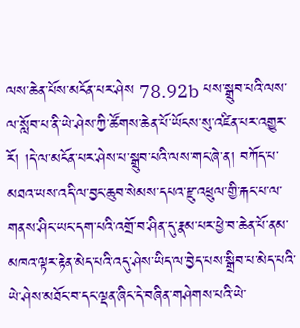ལས་ཆེན་པོས་མངོན་པར་ཤེས 78.92b པས་སྒྲུབ་པའི་ལས་ལ་སློབ་པ་ནི་ཡེ་ཤེས་ཀྱི་ཚོགས་ཆེན་པོ་ཡོངས་སུ་འཛིན་པར་འགྱུར་རོ། །དེ་ལ་མངོན་པར་ཤེས་པ་སྒྲུབ་པའི་ལས་གང་ཞེ་ན། བཀོད་པ་མཐའ་ཡས་འདི་ལ་བྱང་ཆུབ་སེམས་དཔའ་རྫུ་འཕྲུལ་གྱི་རྐང་པ་ལ་གནས་ཤིང་ཡང་དག་པའི་འགྲོ་བ་ཤིན་དུ་རྣམ་པར་ཕྱེ་བ་ཆེན་པོ་ནམ་མཁའ་ལྟར་རྟེན་མེད་པའི་འདུ་ཤེས་ཡིད་ལ་བྱེད་པས་སྒྲིབ་པ་མེད་པའི་ཡེ་ཤེས་མཐོང་བ་དང་ལྡན་ཞིང་དེ་བཞིན་གཤེགས་པའི་ཡེ་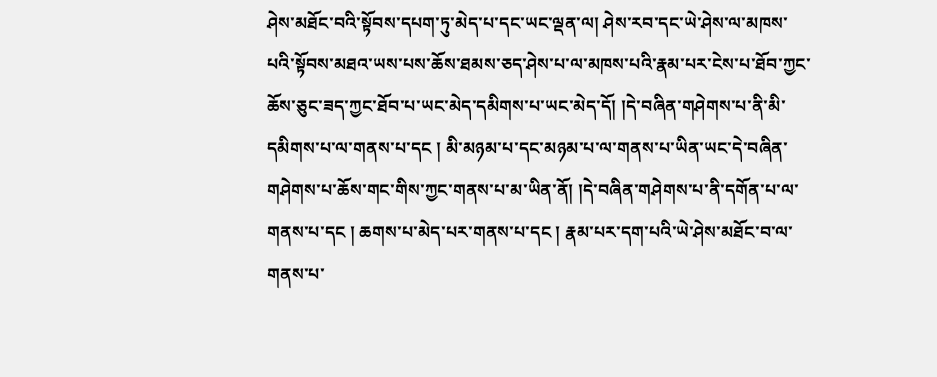ཤེས་མཐོང་བའི་སྟོབས་དཔག་ཏུ་མེད་པ་དང་ཡང་ལྡན་ལ། ཤེས་རབ་དང་ཡེ་ཤེས་ལ་མཁས་པའི་སྟོབས་མཐའ་ཡས་པས་ཆོས་ཐམས་ཅད་ཤེས་པ་ལ་མཁས་པའི་རྣམ་པར་ངེས་པ་ཐོབ་ཀྱང་ཆོས་ཅུང་ཟད་ཀྱང་ཐོབ་པ་ཡང་མེད་དམིགས་པ་ཡང་མེད་དོ། །དེ་བཞིན་གཤེགས་པ་ནི་མི་དམིགས་པ་ལ་གནས་པ་དང ། མི་མཉམ་པ་དང་མཉམ་པ་ལ་གནས་པ་ཡིན་ཡང་དེ་བཞིན་གཤེགས་པ་ཆོས་གང་གིས་ཀྱང་གནས་པ་མ་ཡིན་ནོ། །དེ་བཞིན་གཤེགས་པ་ནི་དགོན་པ་ལ་གནས་པ་དང ། ཆགས་པ་མེད་པར་གནས་པ་དང ། རྣམ་པར་དག་པའི་ཡེ་ཤེས་མཐོང་བ་ལ་གནས་པ་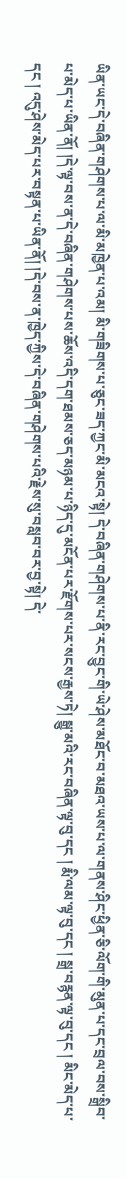ཡིན་ཡང་དེ་བཞིན་གཤེགས་པ་ལ་མི་མཁྱེན་པ་འམ། མི་གཟིགས་པ་ཅུང་ཟད་ཀྱང་མི་མངའ་སྟེ། དེ་བཞིན་གཤེགས་པ་ནི་རང་བྱུང་གི་ཡེ་ཤེས་མཐོང་བ་མཐའ་ཡས་པ་ལ་གནས་ཤིང་ཕྱིན་ཅི་ལོག་གི་མུན་པ་དང་བྲལ་བས་སྒྲིབ་པ་མེད་པ་ཡིན་ནོ། །དེ་ལྟ་བས་ན་དེ་བཞིན་གཤེགས་པས་ཆོས་འདི་དག་ཐམས་ཅད་མཉམ་པ་ཉིད་དུ་མངོན་པར་རྫོགས་པར་སངས་རྒྱས་ཏེ། སྒྱུ་མའི་རང་བཞིན་ལྟ་བུ་དང ། རྨི་ལམ་ལྟ་བུ་དང ། སྒྲ་བརྙན་ལྟ་བུ་དང ། མིང་མེད་པ་དང ། འདུ་ཤེས་མེད་པར་བསྟན་པ་ཡིན་ནོ། །དེ་བས་ན་ཁྱེད་ཀྱིས་དེ་བཞིན་གཤེགས་པའི་རྗེས་སུ་བསླབ་བར་བྱ་སྟེ། དེ་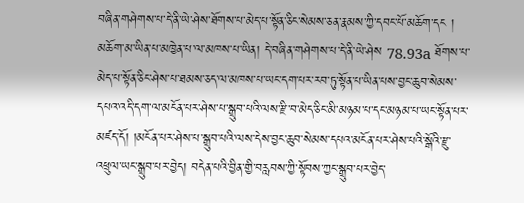བཞིན་གཤེགས་པ་དེ་ནི་ཡེ་ཤེས་ཐོགས་པ་མེད་པ་སྟོན་ཅིང་སེམས་ཅན་རྣམས་ཀྱི་དབང་པོ་མཆོག་དང ། མཆོག་མ་ཡིན་པ་མཁྱེན་པ་ལ་མཁས་པ་ཡིན། དེ་བཞིན་གཤེགས་པ་དེ་ནི་ཡེ་ཤེས 78.93a ཐོགས་པ་མེད་པ་སྟོན་ཅིང་ཤེས་པ་ཐམས་ཅད་ལ་མཁས་པ་ཡང་དག་པར་རབ་ཏུ་སྟོན་པ་ཡིན་པས་བྱང་ཆུབ་སེམས་དཔའ་འདི་དག་ལ་མངོན་པར་ཤེས་པ་སྒྲུབ་པའི་ལས་རྫི་བ་མེད་ཅིང་མི་མཉམ་པ་དང་མཉམ་པ་ཡང་སྟོན་པར་མཛད་དོ། །མངོན་པར་ཤེས་པ་སྒྲུབ་པའི་ལས་དེས་བྱང་ཆུབ་སེམས་དཔའ་མངོན་པར་ཤེས་པའི་སྒོའི་རྫུ་འཕྲུལ་ཡང་སྒྲུབ་པར་བྱེད། བདེན་པའི་བྱིན་གྱི་བརླབས་ཀྱི་སྟོབས་ཀྱང་སྒྲུབ་པར་བྱེད་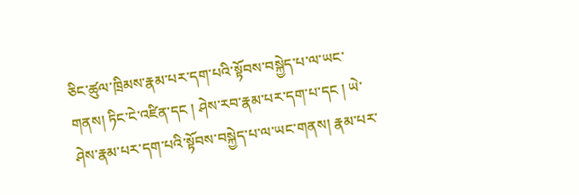ཅིང་ཚུལ་ཁྲིམས་རྣམ་པར་དག་པའི་སྟོབས་བསྐྱེད་པ་ལ་ཡང་གནས། ཏིང་ངེ་འཛིན་དང ། ཤེས་རབ་རྣམ་པར་དག་པ་དང ། ཡེ་ཤེས་རྣམ་པར་དག་པའི་སྟོབས་བསྐྱེད་པ་ལ་ཡང་གནས། རྣམ་པར་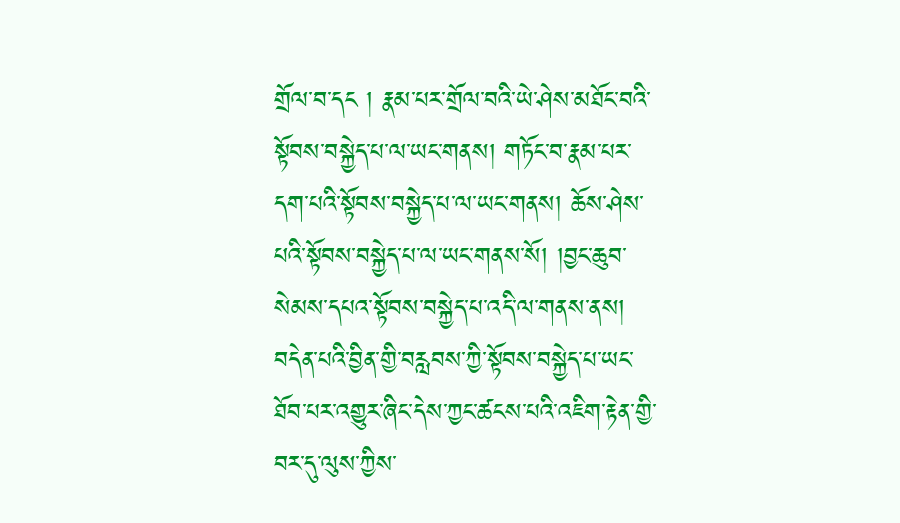གྲོལ་བ་དང ། རྣམ་པར་གྲོལ་བའི་ཡེ་ཤེས་མཐོང་བའི་སྟོབས་བསྐྱེད་པ་ལ་ཡང་གནས། གཏོང་བ་རྣམ་པར་དག་པའི་སྟོབས་བསྐྱེད་པ་ལ་ཡང་གནས། ཆོས་ཤེས་པའི་སྟོབས་བསྐྱེད་པ་ལ་ཡང་གནས་སོ། །བྱང་ཆུབ་སེམས་དཔའ་སྟོབས་བསྐྱེད་པ་འདི་ལ་གནས་ནས། བདེན་པའི་བྱིན་གྱི་བརླབས་ཀྱི་སྟོབས་བསྐྱེད་པ་ཡང་ཐོབ་པར་འགྱུར་ཞིང་དེས་ཀྱང་ཚངས་པའི་འཇིག་རྟེན་གྱི་བར་དུ་ལུས་ཀྱིས་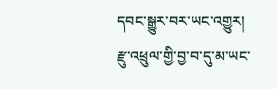དབང་སྒྱུར་བར་ཡང་འགྱུར། རྫུ་འཕྲུལ་གྱི་བྱ་བ་དུ་མ་ཡང་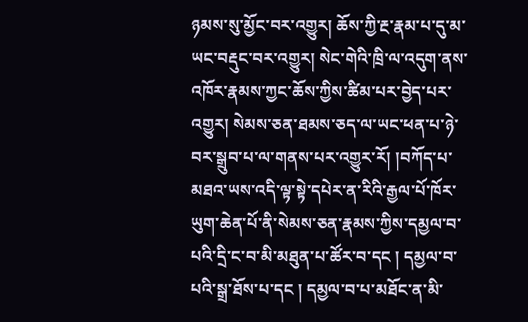ཉམས་སུ་མྱོང་བར་འགྱུར། ཆོས་ཀྱི་རྔ་རྣམ་པ་དུ་མ་ཡང་བརྡུང་བར་འགྱུར། སེང་གེའི་ཁྲི་ལ་འདུག་ནས་འཁོར་རྣམས་ཀྱང་ཆོས་ཀྱིས་ཚིམ་པར་བྱེད་པར་འགྱུར། སེམས་ཅན་ཐམས་ཅད་ལ་ཡང་ཕན་པ་ཉེ་བར་སྒྲུབ་པ་ལ་གནས་པར་འགྱུར་རོ། །བཀོད་པ་མཐའ་ཡས་འདི་ལྟ་སྟེ་དཔེར་ན་རིའི་རྒྱལ་པོ་ཁོར་ཡུག་ཆེན་པོ་ནི་སེམས་ཅན་རྣམས་ཀྱིས་དམྱལ་བ་པའི་དྲི་ང་བ་མི་མཐུན་པ་ཚོར་བ་དང ། དམྱལ་བ་པའི་སྒྲ་ཐོས་པ་དང ། དམྱལ་བ་པ་མཐོང་ན་མི་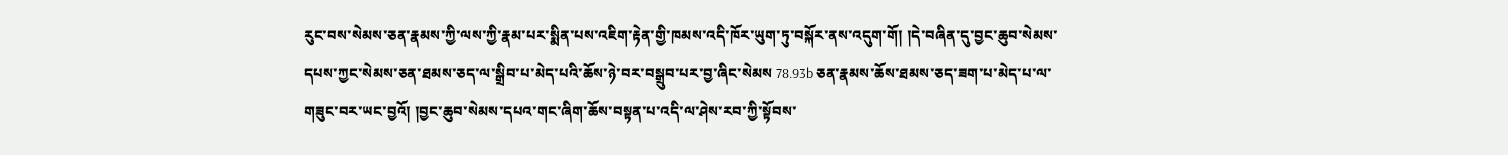རུང་བས་སེམས་ཅན་རྣམས་ཀྱི་ལས་ཀྱི་རྣམ་པར་སྨིན་པས་འཇིག་རྟེན་གྱི་ཁམས་འདི་ཁོར་ཡུག་ཏུ་བསྐོར་ནས་འདུག་གོ། །དེ་བཞིན་དུ་བྱང་ཆུབ་སེམས་དཔས་ཀྱང་སེམས་ཅན་ཐམས་ཅད་ལ་སྒྲིབ་པ་མེད་པའི་ཆོས་ཉེ་བར་བསྒྲུབ་པར་བྱ་ཞིང་སེམས 78.93b ཅན་རྣམས་ཆོས་ཐམས་ཅད་ཟག་པ་མེད་པ་ལ་གཟུང་བར་ཡང་བྱའོ། །བྱང་ཆུབ་སེམས་དཔའ་གང་ཞིག་ཆོས་བསྟན་པ་འདི་ལ་ཤེས་རབ་ཀྱི་སྟོབས་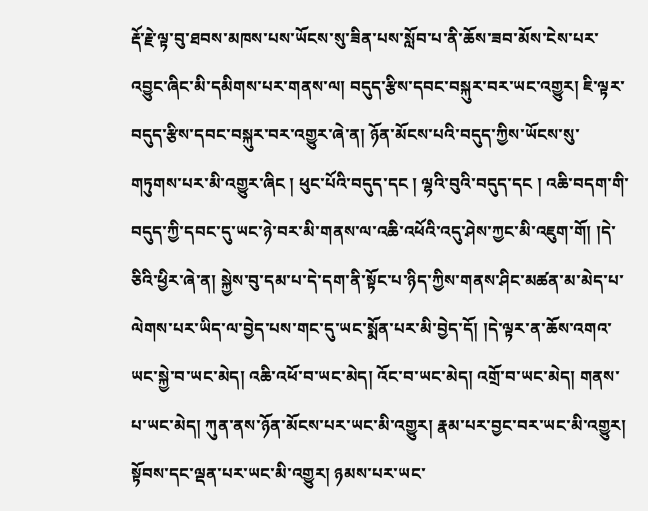རྡོ་རྗེ་ལྟ་བུ་ཐབས་མཁས་པས་ཡོངས་སུ་ཟིན་པས་སློབ་པ་ནི་ཆོས་ཟབ་མོས་ངེས་པར་འབྱུང་ཞིང་མི་དམིགས་པར་གནས་ལ། བདུད་རྩིས་དབང་བསྐུར་བར་ཡང་འགྱུར། ཇི་ལྟར་བདུད་རྩིས་དབང་བསྐུར་བར་འགྱུར་ཞེ་ན། ཉོན་མོངས་པའི་བདུད་ཀྱིས་ཡོངས་སུ་གཏུགས་པར་མི་འགྱུར་ཞིང ། ཕུང་པོའི་བདུད་དང ། ལྷའི་བུའི་བདུད་དང ། འཆི་བདག་གི་བདུད་ཀྱི་དབང་དུ་ཡང་ཉེ་བར་མི་གནས་ལ་འཆི་འཕོའི་འདུ་ཤེས་ཀྱང་མི་འཇུག་གོ། །དེ་ཅིའི་ཕྱིར་ཞེ་ན། སྐྱེས་བུ་དམ་པ་དེ་དག་ནི་སྟོང་པ་ཉིད་ཀྱིས་གནས་ཤིང་མཚན་མ་མེད་པ་ལེགས་པར་ཡིད་ལ་བྱེད་པས་གང་དུ་ཡང་སྨོན་པར་མི་བྱེད་དོ། །དེ་ལྟར་ན་ཆོས་འགའ་ཡང་སྐྱེ་བ་ཡང་མེད། འཆི་འཕོ་བ་ཡང་མེད། འོང་བ་ཡང་མེད། འགྲོ་བ་ཡང་མེད། གནས་པ་ཡང་མེད། ཀུན་ནས་ཉོན་མོངས་པར་ཡང་མི་འགྱུར། རྣམ་པར་བྱང་བར་ཡང་མི་འགྱུར། སྟོབས་དང་ལྡན་པར་ཡང་མི་འགྱུར། ཉམས་པར་ཡང་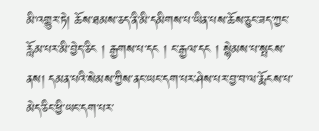མི་འགྱུར་ཏེ། ཆོས་ཐམས་ཅད་ནི་མི་དམིགས་པ་ཡིན་པས་ཆོས་ཅུང་ཟད་ཀྱང་རློམ་པར་མི་བྱེད་ཅིང ། རྒྱགས་པ་དང ། ང་རྒྱལ་དང ། སྙེམས་པ་སྤངས་ནས། དམན་པའི་སེམས་ཀྱིས་ནང་ཡང་དག་པར་ཤེས་པར་བྱ་བ་ལ་རྨོངས་པ་མེད་ཅིང་ཕྱི་ཡང་དག་པར་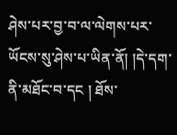ཤེས་པར་བྱ་བ་ལ་ལེགས་པར་ཡོངས་སུ་ཤེས་པ་ཡིན་ནོ། །དེ་དག་ནི་མཐོང་བ་དང ། ཐོས་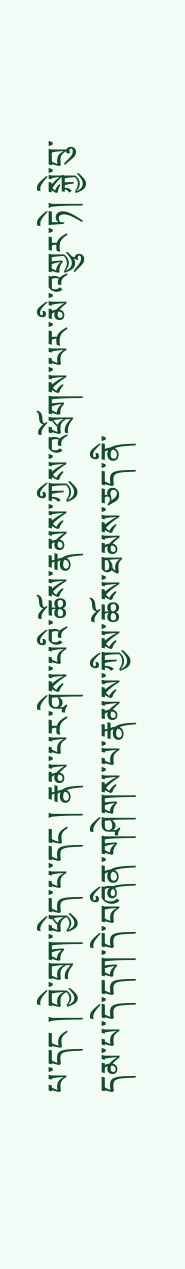པ་དང ། བྱེ་བྲག་ཕྱེད་པ་དང ། རྣམ་པར་ཤེས་པའི་ཆོས་རྣམས་ཀྱིས་འཕྲོགས་པར་མི་འགྱུར་ཏེ། སྐྱེ་བུ་དམ་པ་དེ་དག་དེ་བཞིན་གཤེགས་པ་རྣམས་ཀྱིས་ཆོས་ཐམས་ཅད་ནི་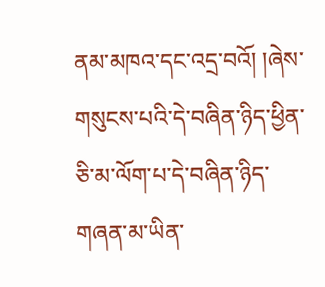ནམ་མཁའ་དང་འདྲ་བའོ། །ཞེས་གསུངས་པའི་དེ་བཞིན་ཉིད་ཕྱིན་ཅི་མ་ལོག་པ་དེ་བཞིན་ཉིད་གཞན་མ་ཡིན་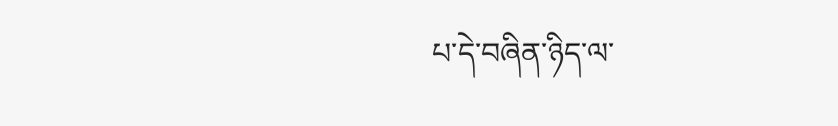པ་དེ་བཞིན་ཉིད་ལ་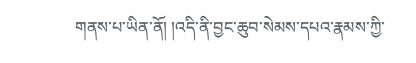གནས་པ་ཡིན་ནོ། །འདི་ནི་བྱང་ཆུབ་སེམས་དཔའ་རྣམས་ཀྱི་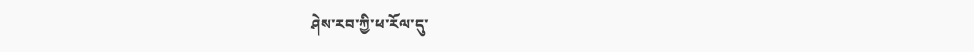ཤེས་རབ་ཀྱི་ཕ་རོལ་དུ་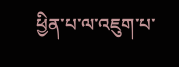ཕྱིན་པ་ལ་འཇུག་པ་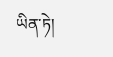ཡིན་ཏེ།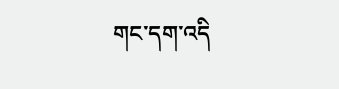གང་དག་འདི